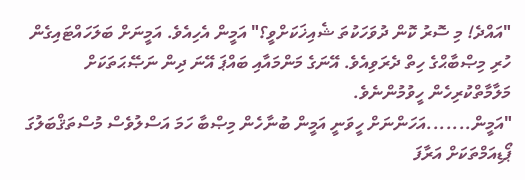"އައްދެ! މި ސޮރު ކޮން ދުވަހަކުތަ ޝެއިޚަކަށްވީ؟" އަމީން އެހިއެވެ. އަމީނަށް ބަލަހައްޓައިގެން ހުރި މިޞްބާޙްގެ ހިތް ދެރަވިއެވެ. އޭނަގެ މަންމައާއި ބައްޕަ އޭނަ ދިން ނަޞޭޙަތަކަށް މަލާމާތްކުރިހެން ހީވުމުންނެވެ.
"އަމީން.......އަހަންނަށް ހީވަނީ އަމީން ބުނާހެން މިޞްބާ ހަމަ އަސްލުވެސް މުސްތަޤްބަލުގަ ޕޯޑިއަމްތަކަށް އަރާފަ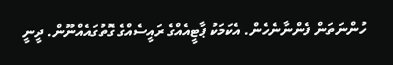ހުންނަތަން ފެންނާނެހެން. އެކަމަކު ޕާޓީއެއްގެ ރައީސެއްގެ ގޮތުގައެއްނޫން. ދީނީ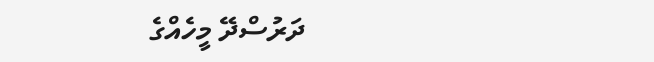ދަރުސްދޭ މީހެއްގެ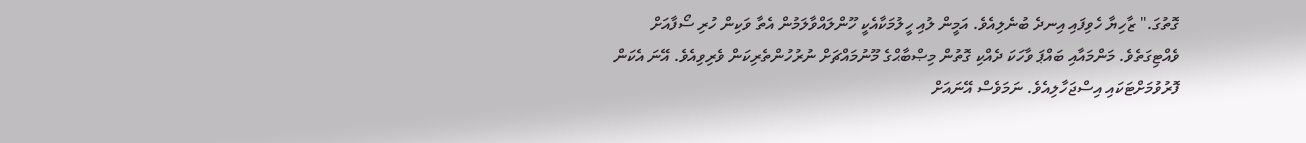ގޮތުގަ." ޒާހިޔާ ހެވިފައި އިނދެ ބުނެލިއެވެ. އަމީން ލުއި ހީލުމަކާއެކީ ހޫންލައްވާލަމުން އެތާ ވަކިން ހުރި ސޯފާއަށް ވެއްޓިގަތެވެ. މަންމައާއި ބައްޕަ ވާހަކަ ދެއްކި ގޮތުން މިޞްބާޙްގެ މޫނުމައްޗަށް ނުރުހުންތެރިކަން ވެރިވިއެވެ. އޭނަ އެކަން ފޮރުވުމަށްޓަކައި އިސްޖަހާލިއެވެ. ނަމަވެސް އޭނައަށް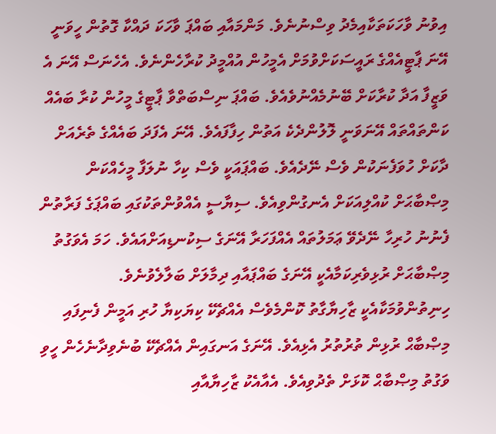އިވުނު ވާހަކަތަކާއިމެދު ވިސްނުނެވެ. މަންމައާއި ބައްޕަ ވާހަކަ ދައްކާ ގޮތުން ހީވަނީ އޭނަ ޕާޓީއެއްގެ ރައީސަކަށްވުމަށް އެމީހުން އުއްމީދު ކުރާހެންނެވެ. އެހެނަސް އޭނަ އެ ވަޒީފާ އަދާ ކުރާކަށް ބޭނުމެއްނުވެއެވެ. ބައްޕަ ނިސްބަތްވާ ޕާޓީގެ މީހުން ކުރާ ބައެއް ކަންތައްތައް އޭނަވަނީ ލޮލުންދެކެ އަތުން ހިފާފައެވެ. އޭނަ އެފަދަ ބައެއްގެ ތެރެއަށް ދާކަށް ހުވަފެނަކުން ވެސް ނޭދެއެވެ. ބައްޕައަކީ ވެސް ކިހާ ނުލަފާ މީހެއްކަން މިޞްބާޙަށް ކުއްލިއަކަށް އެނގުންވިއެވެ. ސިޔާސީ އެއްވުންތަކުގައި ބައްޕަގެ ފަރާތުން ފެނުނު ހުރިހާ ނޭދެވޭ ޢަމަލުތައް އެއްފަހަރާ އޭނަގެ ސިކުނޑިއަށްއައެވެ. ހަމަ އެވަގުތު މިޞްބާޙަށް ރުޅިވެރިކަމާއެކީ އޭނަގެ ބައްޕައާއި ދިމާލަށް ބަލާލެވުނެވެ. ހިނިތުންވުމަކާއެކީ ޒާހިޔާގާތު ކޮންމެވެސް އެއްޗެކޭ ކިޔަކިޔާ ހުރި އަމީން ފެނިފައި މިޞްބާޙް ރުޅިން ތުރުތުރު އެޅިއެވެ. އޭނަގެ އަނގައިން އެއްޗެކޭ ބުނެވިދާނެހެން ހީވި ވަގުތު މިޞްބާޙް ކޮޅަށް ތެދުވިއެވެ. އެއާއެކު ޒާހިޔާއާއި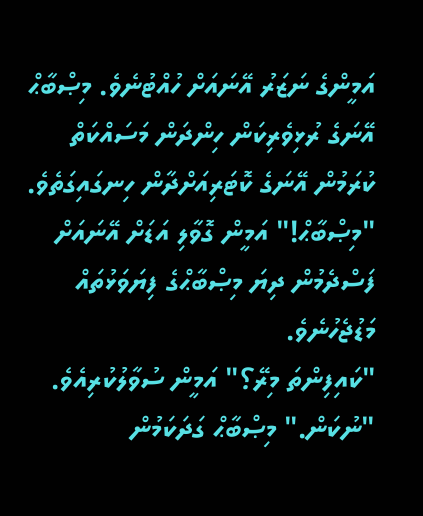އަމީންގެ ނަޒަރު އޭނައަށް ހުއްޓުނެވެ. މިޞްބާޙް އޭނަގެ ރުޅިވެރިކަން ހިންދަން މަސައްކަތް ކުރަމުން އޭނަގެ ކޮޓަރިއަށްދާން ހިނގައިގަތެވެ.
"މިޞްބާޙް!" އަމީން ގޮވާލި އަޑަށް އޭނައަށް ފަސްދެމުން ދިޔަ މިޞްބާޙްގެ ފިޔަވަޅުތައް މަޑުޖެހުނެވެ.
"ކައިފިންތަ މިރޭ؟" އަމީން ސުވާލުކުރިއެވެ.
"ނުކަން." މިޞްބާޙް ގަދަކަމުން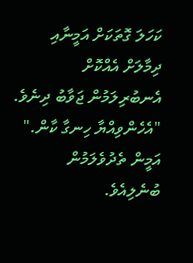ކަހަލަ ގޮތަކަށް އަމީނާއި ދިމާލަށް އެއްކޮށް އެނބުރިލަމުން ޖަވާބު ދިނެވެ.
"އެހެންވިއްޔާ ހިނގާ ކާން." އަމީން ތެދުވެލަމުން ބުނެލިއެވެ.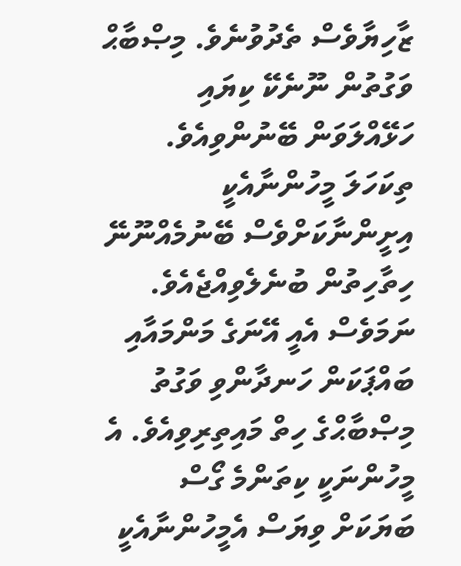ޒާހިޔާވެސް ތެދުވުނެވެ. މިޞްބާޙް ވަގުތުން ނޫނެކޭ ކިޔައި ހަޅޭއްލަވަން ބޭނުންވިއެވެ. ތިކަހަލަ މީހުންނާއެކީ އިށީންނާކަށްވެސް ބޭނުމެއްނޫނޭ ހިތާހިތުން ބުނެލެވިއްޖެއެވެ. ނަމަވެސް އެއީ އޭނަގެ މަންމައާއި ބައްޕަކަން ހަނދާންވި ވަގުތު މިޞްބާޙްގެ ހިތް މައިތިރިވިއެވެ. އެ މީހުންނަކީ ކިތަންމެ ގޯސް ބަޔަކަށް ވިޔަސް އެމީހުންނާއެކީ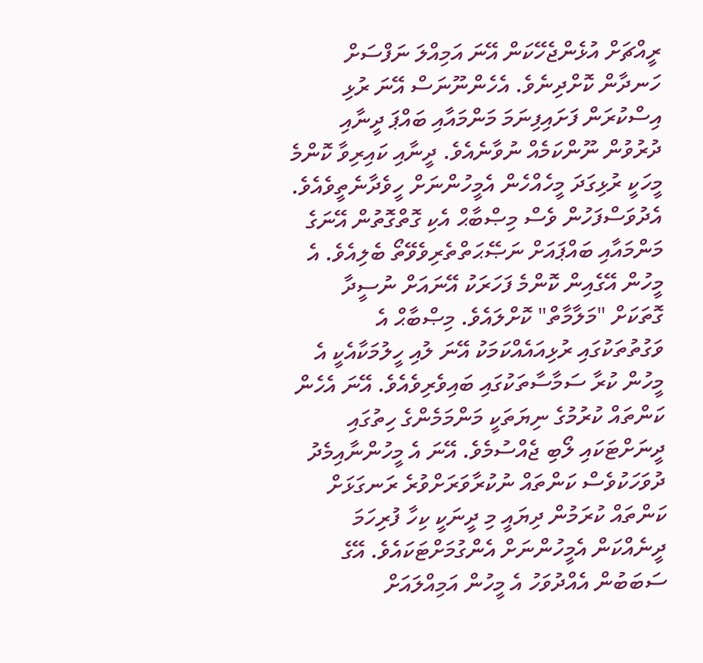ރީއްޗަށް އުޅެންޖެހޭކަން އޭނަ އަމިއްލަ ނަފްސަށް ހަނދާން ކޮށްދިނެވެ. އެހެންނޫނަސް އޭނަ ރުޅި އިސްކުރަން ފަށައިފިނަމަ މަންމައާއި ބައްޕަ ދީނާއި ދުރުވުން ނޫންކަމެއް ނުވާނެއެވެ. ދީނާއި ކައިރިވާ ކޮންމެ މީހަކީ ރުޅިގަދަ މީހެއްހެން އެމީހުންނަށް ހީވެދާނެތީވެއެވެ.
އެދުވަސްފަހުން ވެސް މިޞްބާޙް އެކި ގޮތްގޮތުން އޭނަގެ މަންމައާއި ބައްޕައަށް ނަޞޭޙަތްތެރިވެވޭތޯ ބެލިއެވެ. އެ މީހުން އޭގެއިން ކޮންމެ ފަހަރަކު އޭނައަށް ނުސީދާ ގޮތަކަށް "މަލާމާތް" ކޮށްލައެވެ. މިޞްބާޙް އެ ވަގުތުތަކުގައި ރުޅިއައެއްކަމަކު އޭނަ ލުއި ހީލުމަކާއެކީ އެ މީހުން ކުރާ ސަމާސާތަކުގައި ބައިވެރިވެއެވެ. އޭނަ އެހެން ކަންތައް ކުރުމުގެ ނިޔަތަކީ މަންމަމެންގެ ހިތުގައި ދީނަށްޓަކައި ލޯބި ޖެއްސުމެވެ. އޭނަ އެ މީހުންނާއިމެދު ދުވަހަކުވެސް ކަންތައް ނުކުރާވަރަށްވުރެ ރަނގަޅަށް ކަންތައް ކުރަމުން ދިޔައީ މި ދީނަކީ ކިހާ ފުރިހަމަ ދީނެއްކަން އެމީހުންނަށް އެންގުމަށްޓަކައެވެ. އޭގެ ސަބަބުން އެއްދުވަހު އެ މީހުން އަމިއްލައަށް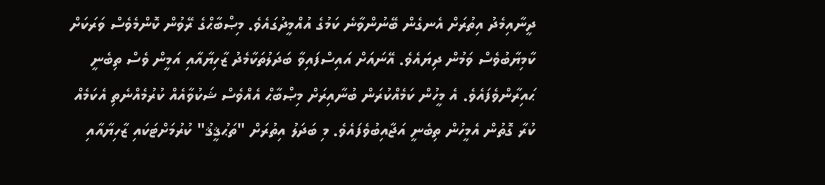ދީނާއިމެދު އިތުރަށް އެނގެން ބޭނުންވާނެ ކަމުގެ އުއްމީދުގައެވެ. މިޞްބާޙްގެ ރޭވުން ކޮންމެވެސް ވަރަކަށް ކާމިޔާބުވެސް ވަމުން ދިޔައެވެ. އޭނައަށް އައިސްފައިވާ ބަދަލުތަކާމެދު ޒާހިޔާއާއި އަމީން ވެސް ތިބެނީ ޙައިރާންވެފައެވެ. އެ މީހުން ކަމެއްކުރަން ބުނާއިރަށް މިޞްބާޙް އެއްވެސް ޝަކުވާއެއް ކުރުމެއްނެތި އެކަމެއް ކުރާ ގޮތުން އެމީހުން ތިބެނީ އަޖާއިބުވެފައެވެ. މި ބަދަލު އިތުރަށް "ތަޙުޤީޤު" ކުރުމަށްޓަކައި ޒާހިޔާއާއި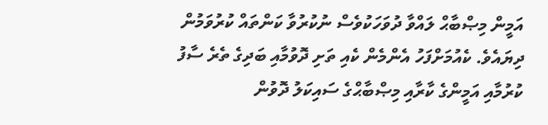އަމީން މިޞްބާޙް ލައްވާ ދުވަހަކުވެސް ނުކުރުވާ ކަންތައް ކުރުވަމުން ދިޔައެވެ. ކެއުމަށްފަހު އެންމެން ކެއި ތަށި ދޮވުމާއި ބަދިގެ ތެރެ ސާފު ކުރުމާއި އަމީންގެ ކާރާއި މިޞްބާޙްގެ ސައިކަލު ދޮވުން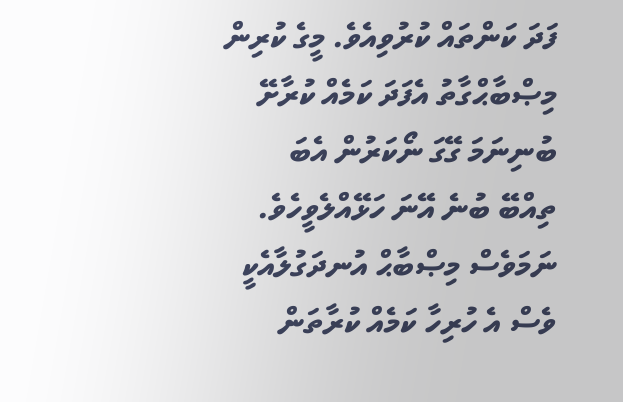ފަދަ ކަންތައް ކުރުވިއެވެ. މީގެ ކުރިން މިޞްބާޙްގާތު އެފަދަ ކަމެއް ކުރާށޭ ބުނިނަމަ ގޭގަ ނޯކަރުން އެބަ ތިއްބޭ ބުނެ އޭނަ ހަޅޭއްލެވީހެވެ. ނަމަވެސް މިޞްބާޙް އުނދަގުލާއެކީ ވެސް އެ ހުރިހާ ކަމެއް ކުރާތަން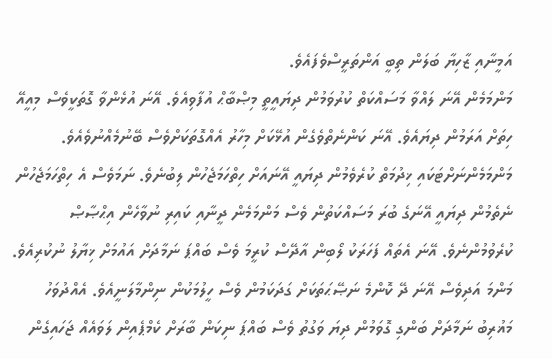އަމީނާއި ޒާހިޔާ ބަލަން ތިބީ އަންތަރީސްވެފައެވެ.
މަންމަމެން އޭނަ ލައްވާ މަސައްކަތް ކުރުވަމުން ދިޔައީތީ މިޞްބާޙް އުފާވިއެވެ. އޭނަ އުޅެންވާ ގޮތަކީވެސް މިއީއޭ ހިތަށް އަރަމުން ދިޔައެވެ. އޭނަ ކަންނެތްވެގެން އުޅޭކަށް މިހާރު އެއްގޮތަކަށްވެސް ބޭނުމެއްނުވެއެވެ. މަންމަމެންނަށްޓަކައި ޚިދުމަތް ކުރެވެމުން ދިޔައީ އޭނައަށް ހިތްހަމަޖެހުން ލިބުނެވެ. ނަމަވެސް އެ ހިތްހަމަޖެހުން ނެތެމުން ދިޔައީ އޭނަގެ ބުރަ މަސައްކަތުން ވެސް މަންމަމެން ދީނާއި ކައިރި ނުވާހެން އިޙްޞާޞް ކުރެވުމުންނެވެ. އޭނަ އެތައް ފަހަރަކު ލޯބިން އާދޭސް ކުރީމަ ވެސް ބައްޕަ ނަމާދަށް އައުމަށް ޚިޔާލު ނުކުރިއެވެ. މަންމަ އަދިވެސް އޭނަ ދޭ ކޮންމެ ނަޞޭޙަތަކަށް ގަދަކަމުން ވެސް ހީލުމަކުން ނިންމާލަނީއެވެ. އެއްދުވަހު މަޣުރިބު ނަމާދަށް ބަންގި ގޮވަމުން ދިޔަ ވަގުތު ވެސް ބައްޕަ ނިކަން ބާރަށް ކެމްޕެއިން ލަވައެއް ޖަހައިގެން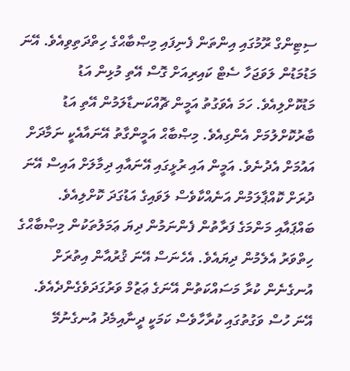ސިޓިންގް ރޫމުގައި އިންތަން ފެނިފައި މިޞްބާޙްގެ ހިތްދަތިވިއެވެ. އޭނަ މަޑުމަޑުން ލަވަޖަހާ ސެޓް ކައިރިއަށް ގޮސް އޭތި މުޅިން އަޑު މަޑުކޮށްލިއެވެ. ހަމަ އެވަގުތު އަމީން ޗޮއްކަނޑާލަމުން އޭތި އަޑު ބާރުކޮށްލުމަށް އެންގިއެވެ. މިޞްބާޙް އަމީންގާތު އޭނައާއެކީ ނަމާދަށް އައުމަށް އެދުނެވެ. އަމީން އައި ރުޅީގައި އޭނައާއި ދިމާލަށް އައިސް އޭނަ ދުރަށް ކޮއްޕާލަމުން އަނެއްކާވެސް ލަވައިގެ އަޑުގަދަ ކޮށްލިއެވެ.
ބައްޕައާއި މަންމަގެ ފަރާތުން ފެންނަމުން ދިޔަ ޢަމަލުތަކުން މިޞްބާޙްގެ ހިތްވަރު އެލެމުން ދިޔައެވެ. އެހެނަސް އޭނަ ޤުރުއާން އިތުރަށް އުނގެނެން ކުރާ މަސައްކަތުން އޭނަގެ ޢަޒުމް ވަރުގަދަވެގެންދެއެވެ. އޭނަ ހުސް ވަގުތުގައި ކުރާހާވެސް ކަމަކީ ދީނާއިމެދު އުނގެނުމޭ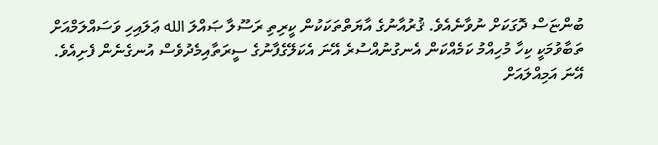ބުންޏަސް ދޮގަކަށް ނުވާނެއެވެ. ޤުރުއާނުގެ އާޔަތްތަކަކުން ކީރިތި ރަސޫލާ ޞައްލަ الله ޢަލައިހި ވަސައްލަމްއަށް ތަބާވުމަކީ ކިހާ މުހިއްމު ކަމެއްކަން އެނގުނުއްސުރެ އޭނަ އެކަލޭގެފާނުގެ ސީރަތާއިމެދުވެސް އުނގެނެން ފެށިއެވެ.
އޭނަ އަމިއްލައަށް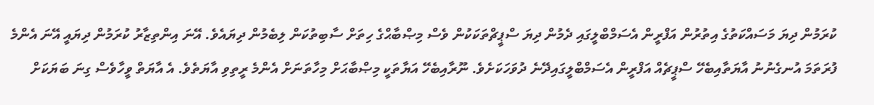ކުރަމުން ދިޔަ މަސައްކަތުގެ އިތުރުން އަފްރީން އެސަމްބްލީގައި ދެމުން ދިޔަ ސްޕީޗްތަކަކުން ވެސް މިޞްބާޙްގެ ހިތަށް ސާބިތުކަން ލިބެމުން ދިޔައެވެ. އޭނަ އިންތިޒާރު ކުރަމުން ދިޔައީ އޭނަ އެންމެ ފުރަތަމަ އުނގެނުނު އާޔަތާއިބެހޭ ސްޕީޗެއް އަފްރީން އެސަމްބްލީގައިދޭނެ ދުވަހަކަށެވެ. ނޫރާއިބެހޭ އަޔާތަކީ މިޞްބާޙަށް މިހާތަނަށް އެންމެ ރީތިވި އާޔަތެވެ. އެ އާޔަތް ވީހާވެސް ގިނަ ބަޔަކަށް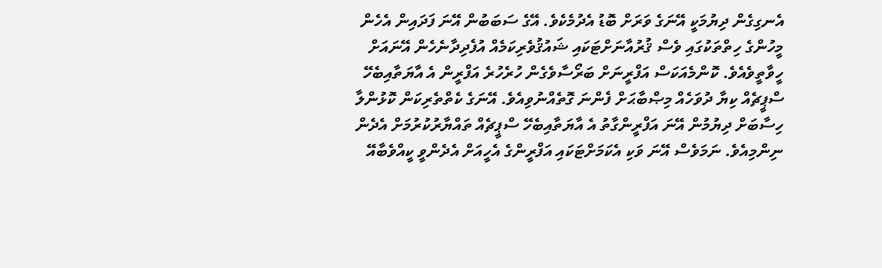އެނގިގެން ދިޔުމަކީ އޭނަގެ ވަރަށް ބޮޑު އެދުމެކެވެ. އޭގެ ސަބަބުން އޭނަ ފަދައިން އެހެން މީހުންގެ ހިތްތަކުގައި ވެސް ޤުރުއާނަށްޓަކައި ޝައުޤުވެރިކަމެއް އުފެދިދާނެހެން އޭނައަށް ހީވާތީވެއެވެ. ކޮންމެއަކަސް އަފްރީނަށް ބަރޯސާވެގެން ހުރެހުރެ އަފްރީން އެ އާޔަތާއިބެހޭ ސްޕީޗެއް ކިޔާ ދުވަހެއް މިޞްބާޙަށް ފެންނަ ގޮތެއްނުވިއެވެ. އޭނަގެ ކެތްތެރިކަން ކޮޅުންލާ ހިސާބަށް ދިޔުމުން އޭނަ އަފްރީންގާތު އެ އާޔަތާއިބެހޭ ސްޕީޗެއް ތައްޔާރުކުރުމަށް އެދެން ނިންމިއެވެ. ނަމަވެސް އޭނަ ވަކި އެކަމަށްޓަކައި އަފްރީންގެ އެހީއަށް އެދެންވީ ކީއްވެބާއޭ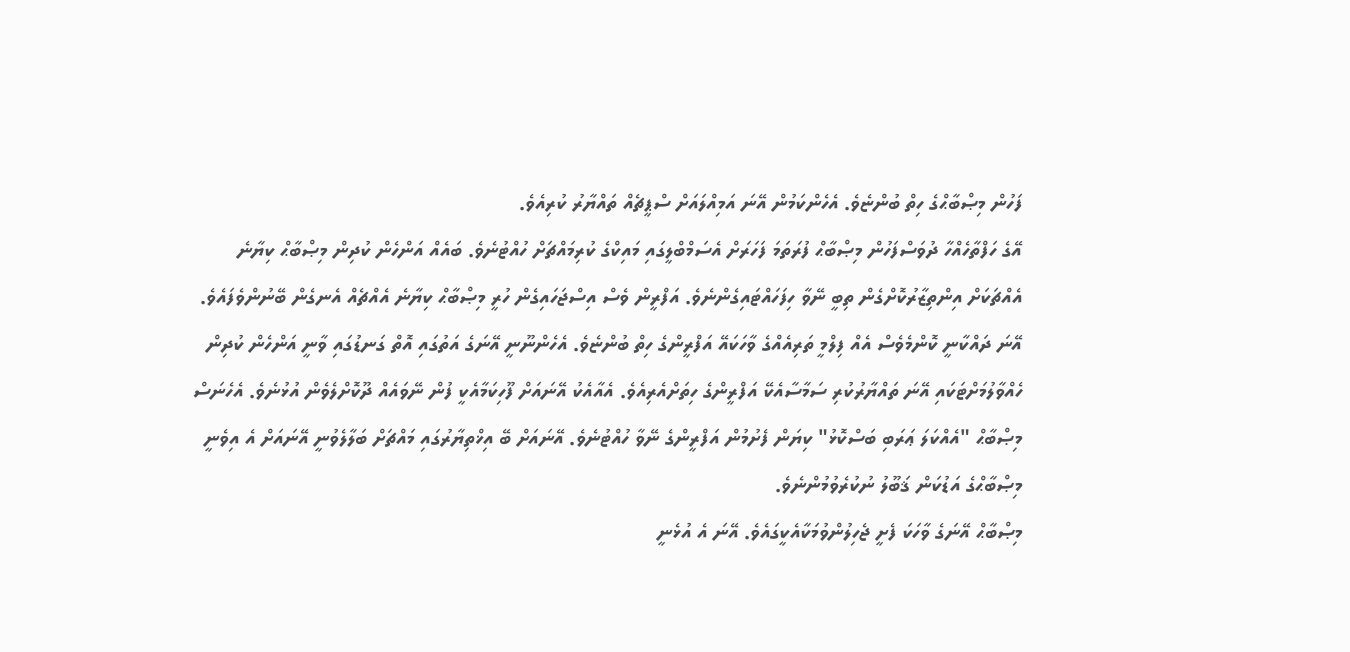ފަހުން މިޞްބާޙްގެ ހިތް ބުންޏެވެ. އެހެންކަމުން އޭނަ އަމިއްލައަށް ސްޕީޗެއް ތައްޔާރު ކުރިއެވެ.
އޭގެ ހަފްތާހެއްހާ ދުވަސްފަހުން މިޞްބާޙް ފުރަތަމަ ފަހަރަށް އެސަމްބްލީގައި މައިކްގެ ކުރިމައްޗަށް ހުއްޓުނެވެ. ބައެއް އަންހެން ކުދިން މިޞްބާޙް ކިޔާނެ އެއްޗަކަށް އިންތިޒާރުކޮށްގެން ތިބީ ނޭވާ ހިފަހައްޓައިގެންނެވެ. އަފްރީން ވެސް އިސްޖަހައިގެން ހުރީ މިޞްބާޙް ކިޔާނެ އެއްޗެއް އެނގެން ބޭނުންވެފައެވެ. އޭނަ ދައްކާނީ ކޮންމެވެސް އެއް ފިލްމީ ތަރިއެއްގެ ވާހަކައޭ އަފްރީންގެ ހިތް ބުންޏެވެ. އެހެންނޫނީ އޭނަގެ އަތުގައި އޮތް ގަނޑުގައި ވާނީ އަންހެން ކުދިން ހެއްވާލުމަށްޓަކައި އޭނަ ތައްޔާރުކުރި ސަމާސާއެކޭ އަފްރީންގެ ހިތަށްއެރިއެވެ. އެއާއެކު އޭނައަށް ފޫހިކަމާއެކީ ފުން ނޭވައެއް ދޫކޮށްލެވެން އުޅުނެވެ. އެހެނަސް މިޞްބާޙް "އެއްކަލަ ޢަރަބި ބަސްކޮޅު" ކިޔަން ފެށުމުން އަފްރީންގެ ނޭވާ ހުއްޓުނެވެ. އޭނައަށް ބޭ އިޚްތިޔާރުގައި މައްޗަށް ބަލާލެވުނީ އޭނައަށް އެ އިވެނީ މިޞްބާޙްގެ އަޑުކަން ޤަބޫލު ނުކުރެވުމުންނެވެ.
މިޞްބާޙް އޭނަގެ ވާހަކަ ފެށީ ޖެހިލުންވުމަކާއެކީގައެވެ. އޭނަ އެ އުޅެނީ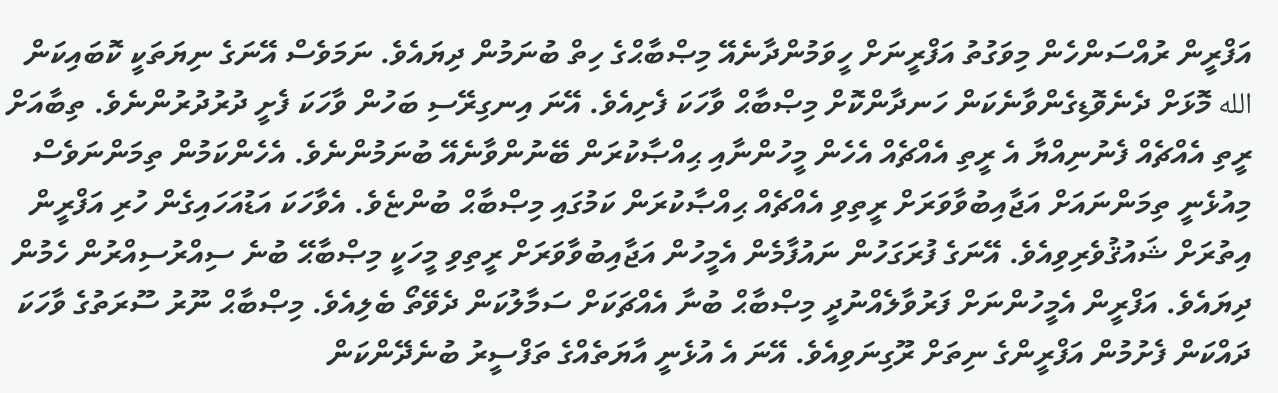އަފްރީން ރުއްސަންހެން މިވަގުތު އަފްރީނަށް ހީވަމުންދާނެއޭ މިޞްބާޙްގެ ހިތް ބުނަމުން ދިޔައެވެ. ނަމަވެސް އޭނަގެ ނިޔަތަކީ ކޮބައިކަން الله މޮޅަށް ދެނެވޮޑިގެންވާނެކަން ހަނދާންކޮށް މިޞްބާޙް ވާހަކަ ފެށިއެވެ. އޭނަ އިނގިރޭސި ބަހުން ވާހަކަ ފެށީ ދުރުދުރުންނެވެ. ތިބާއަށް ރީތި އެއްޗެއް ފެނުނިއްޔާ އެ ރީތި އެއްޗެއް އެހެން މީހުންނާއި ޙިއްޞާކުރަން ބޭނުންވާނެއޭ ބުނަމުންނެވެ. އެހެންކަމުން ތިމަންނަވެސް މިއުޅެނީ ތިމަންނައަށް އަޖާއިބުވާވަރަށް ރީތިވި އެއްޗެއް ޙިއްޞާކުރަން ކަމުގައި މިޞްބާޙް ބުންޏެވެ. އެވާހަކަ އަޑުއަހައިގެން ހުރި އަފްރީން އިތުރަށް ޝައުޤުވެރިވިއެވެ. އޭނަގެ ފުރަގަހުން ނައުފާމެން އެމީހުން އަޖާއިބުވާވަރަށް ރީތިވި މީހަކީ މިޞްބާޙޭ ބުނެ ސިއްރުސިއްރުން ހެމުން ދިޔައެވެ. އަފްރީން އެމީހުންނަށް ފަރުވާލެއްނުދީ މިޞްބާޙް ބުނާ އެއްޗަކަށް ސަމާލުކަން ދެވޭތޯ ބެލިއެވެ. މިޞްބާޙް ނޫރު ސޫރަތުގެ ވާހަކަ ދައްކަން ފެށުމުން އަފްރީންގެ ނިތަށް ރޫގިނަވިއެވެ. އޭނަ އެ އުޅެނީ އާޔަތެއްގެ ތަފްސީރު ބުނެދޭންކަން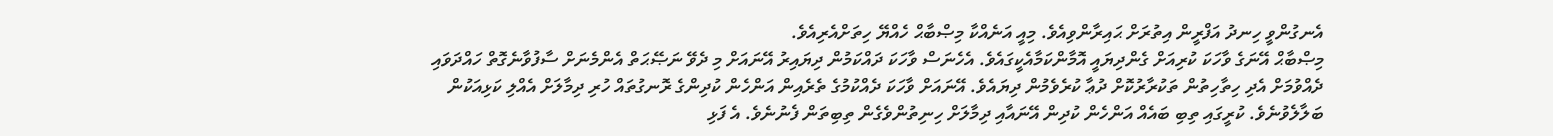އެނގުންވީ ހިނދު އަފްރީން އިތުރަށް ޙައިރާންވިއެވެ. މިއީ އަނެއްކާ މިޞްބާޙް ހެއްޔޭ ހިތަށްއެރިއެވެ.
މިޞްބާޙް އޭނަގެ ވާހަކަ ކުރިއަށް ގެންދިޔައީ އޮމާންކަމާއެކީގައެވެ. އެހެނަސް ވާހަކަ ދައްކަމުން ދިޔައިރު އޭނައަށް މި ދެވޭ ނަޞޭޙަތް އެންމެނަށް ސާފުވާނެގޮތް ހައްދަވައި ދެއްވުމަށް އެދި ހިތާހިތުން ތަކުރާރުކޮށް ދުޢާ ކުރެވެމުން ދިޔައެވެ. އޭނައަށް ވާހަކަ ދެއްކުމުގެ ތެރެއިން އަންހެން ކުދިންގެ ރޮނގުތައް ހުރި ދިމާލަށް އެއްލި ކަޅިއަކުން ބަލާލެވުނެވެ. ކުރީގައި ތިބި ބައެއް އަންހެން ކުދިން އޭނައާއި ދިމާލަށް ހިނިތުންވެގެން ތިބިތަން ފެނުނެވެ. އެ ފަޅި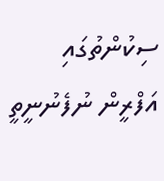ސިކުންތުގައި އަފްރީން ނުފެނުނީތީ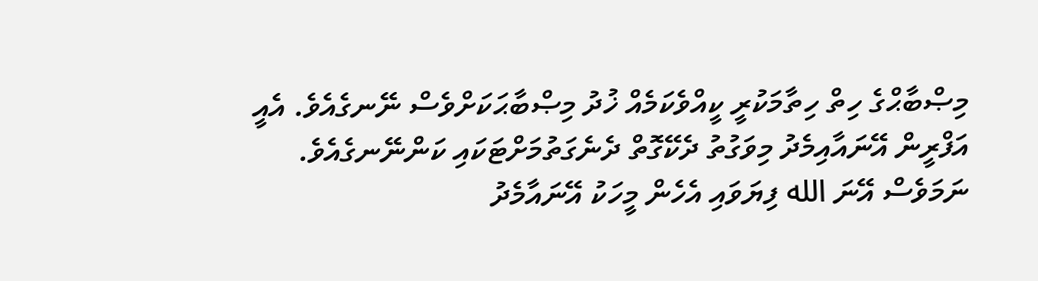މިޞްބާޙްގެ ހިތް ހިތާމަކުރީ ކީއްވެކަމެއް ޚުދު މިޞްބާޙަކަށްވެސް ނޭނގެއެވެ. އެއީ އަފްރީން އޭނައާއިމެދު މިވަގުތު ދެކޭގޮތް ދެނެގަތުމަށްޓަކައި ކަންނޭނގެއެވެ. ނަމަވެސް އޭނަ الله ފިޔަވައި އެހެން މީހަކު އޭނައާމެދު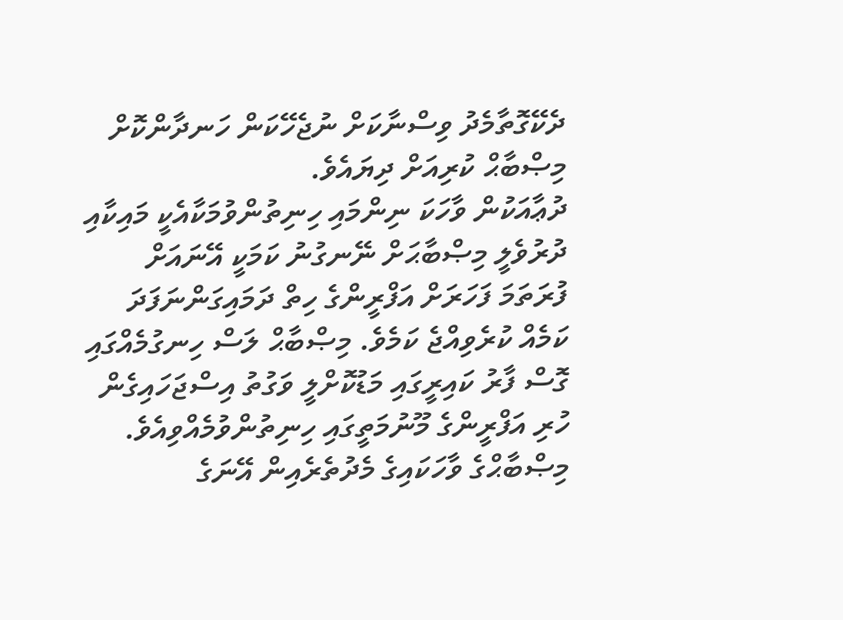ދެކޭގޮތާމެދު ވިސްނާކަށް ނުޖެހޭކަން ހަނދާންކޮށް މިޞްބާޙް ކުރިއަށް ދިޔައެވެ.
ދުޢާއަކުން ވާހަކަ ނިންމައި ހިނިތުންވުމަކާއެކީ މައިކާއި ދުރުވެލީ މިޞްބާޙަށް ނޭނގުނު ކަމަކީ އޭނައަށް ފުރަތަމަ ފަހަރަށް އަފްރީންގެ ހިތް ދަމައިގަންނަފަދަ ކަމެއް ކުރެވިއްޖެ ކަމެވެ. މިޞްބާޙް ލަސް ހިނގުމެއްގައި ގޮސް ފާރު ކައިރީގައި މަޑުކޮށްލީ ވަގުތު އިސްޖަހައިގެން ހުރި އަފްރީންގެ މޫނުމަތީގައި ހިނިތުންވުމެއްވިއެވެ. މިޞްބާޙްގެ ވާހަކައިގެ މެދުތެރެއިން އޭނަގެ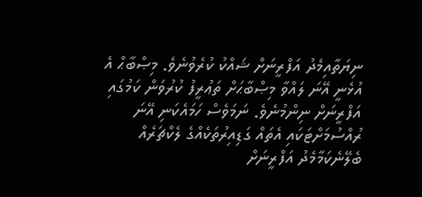ނިޔަތާއިމެދު އަފްރީނަށް ޝައްކު ކުރެވުނެވެ. މިޞްބާޙް އެ އުޅެނީ އޭނަ ލައްވާ މިޞްބާޙަށް ތަޢުރީފު ކުރުވަން ކަމުގައި އަފްރީނަށް ނިންމުނެވެ. ނަމަވެސް ހަމައެކަނި އޭނަ ރުއްސުމަށްޓަކައި އެތައް ގަޑިއިރުތަކެއްގެ ލެކްޗަރެއް ބެލޭނެކަމާމެދު އަފްރީނަށް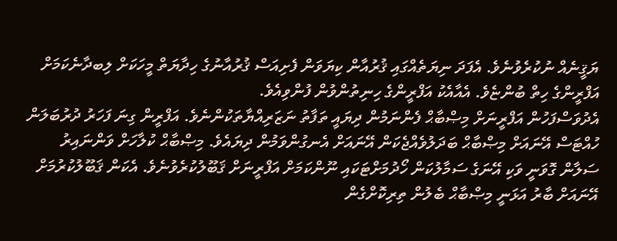ޔަޤީނެއް ނުކުރެވުނެވެ. އެފަދަ ނިޔަތެއްގައި ޤުރުއާން ކިޔަވަން ފެށިއަސް ޤުރުއާނުގެ ހިދާޔަތް މީހަކަށް ލިބދާނެކަމަށް އަފްރީންގެ ހިތް ބުންޏެވެ. އެއާއެކު އަފްރީންގެ ހިނިތުންވުން ފުންވިއެވެ.
އެދުވަސްފަހުން އަފްރީނަށް މިޞްބާޙް ފެންނަމުން ދިޔައީ ތަފާތު ނަޒަރިއްޔާތަކުންނެވެ. އަފްރީން ގިނަ ފަހަރު ދުރުބަލަން ހުއްޓަސް އޭނައަށް މިޞްބާޙް ބަދަލުވެއްޖެކަން އޭނައަށް އެނގުންވަމުން ދިޔައެވެ. މިޞްބާޙް ކުލާހަށް ވަންނައިރު ސަލާން ގޮވަނީ ވަކި އޭނަގެ ސަމާލުކަން ހޯދުމަށްޓަކައި ނޫންކަމަށް އަފްރީނަށް ޤަބޫލުކުރެވުނެވެ. އެކަން ޤަބޫލުކުރުމަށް އޭނައަށް ބާރު އަޅަނީ މިޞްބާޙް ބެލުން ތިރިކޮށްގެން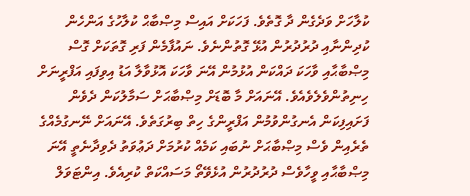ކުލާހަށް ވަދެގެން ދާ ގޮތެވެ. ފަހަކަށް އައިސް މިޞްބާޙް ކުލާހުގެ އަންހެން ކުދިންނާއި ދުރުދުރުން އުޅޭ ގޮތުންނެވެ. ނައުފާމެން ފަރި ގޮތަކަށް ގޮސް މިޞްބާޙާއި ވާހަކަ ދައްކަން އުޅުމުން އޭނަ ވާހަކަ އޮޅުވާލާ އަޑު އިވިފައި އަފްރީނަށް ހިނިތުންވެލެވެއެވެ. އޭނައަށް މާ ބޮޑަށް މިޞްބާޙަށް ސަމާލުކަން ދެވެން ފަށައިފިކަން އެނގުންވުމުން އަފްރީންގެ ހިތް ބިރުގަތެވެ. އޭނައަށް ނޭނގުމެއްގެ ތެރެއިން ވެސް މިޞްބާޙަށް ނުބައި ކަމެއް ކުރުމަށް ދަޢުވަތު ދެވިދާނެތީ އޭނަ މިޞްބާޙާއި ވީހާވެސް ދުރުދުރުން އުޅެވޭތޯ މަސައްކަތް ކުރިއެވެ. އިންޓަވަލް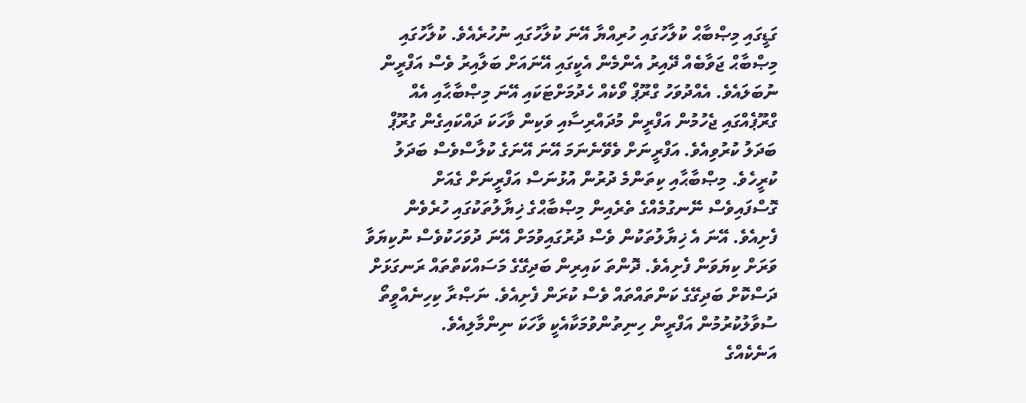ގަޑީގައި މިޞްބާޙް ކުލާހުގައި ހުރިއްޔާ އޭނަ ކުލާހުގައި ނުހުރެއެވެ. ކުލާހުގައި މިޞްބާޙް ޖަވާބެއް ދޭއިރު އެންމެން އެކީގައި އޭނައަށް ބަލާއިރު ވެސް އަފްރީން ނުބަލައެވެ. އެއްދުވަހު ގްރޫޕް ވޯކެއް ހެދުމަށްޓަކައި އޭނަ މިޞްބާޙާއި އެއް ގްރޫޕެއްގައި ޖެހުމުން އަފްރީން މުދައްރިސާއި ވަކިން ވާހަކަ ދައްކައިގެން ގުރޫޕް ބަދަލު ކުރުވިއެވެ. އަފްރީނަށް ވެވޭނެނަމަ އޭނަ އޭނަގެ ކުލާސްވެސް ބަދަލު ކުރީހެވެ. މިޞްބާޙާއި ކިތަންމެ ދުރުން އުޅުނަސް އަފްރީނަށް ގެއަށް ގޮސްފައިވެސް ނޭނގުމެއްގެ ތެރެއިން މިޞްބާޙްގެ ޚިޔާލުތަކުގައި ހުރެވެން ފެށިއެވެ. އޭނަ އެ ޚިޔާލުތަކުން ވެސް ދުރުގައިވުމަށް އޭނަ ދުވަހަކުވެސް ނުކިޔަވާ ވަރަށް ކިޔަވަން ފެށިއެވެ. ދޮންތަ ކައިރިން ބަދިގޭގެ މަސައްކަތްތައް ރަނގަޅަށް ދަސްކޮށް ބަދިގޭގެ ކަންތައްތައް ވެސް ކުރަން ފެށިއެވެ. ނަޞްރާ ކިހިނެއްވީތޯ ސުވާލުކުރުމުން އަފްރީން ހިނިތުންވުމަކާއެކީ ވާހަކަ ނިންމާލިއެވެ.
އަނެކެއްގެ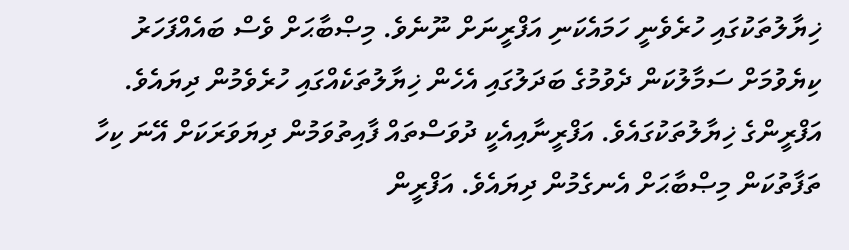ޚިޔާލުތަކުގައި ހުރެވެނީ ހަމައެކަނި އަފްރީނަށް ނޫނެވެ. މިޞްބާޙަށް ވެސް ބައެއްފަހަރު ކިޔެވުމަށް ސަމާލުކަން ދެވުމުގެ ބަދަލުގައި އެހެން ޚިޔާލުތަކެއްގައި ހުރެވެމުން ދިޔައެވެ. އަފްރީންގެ ޚިޔާލުތަކުގައެވެ. އަފްރީނާއިއެކީ ދުވަސްތައް ފާއިތުވަމުން ދިޔަވަރަކަށް އޭނަ ކިހާ ތަފާތުކަން މިޞްބާޙަށް އެނގެމުން ދިޔައެވެ. އަފްރީން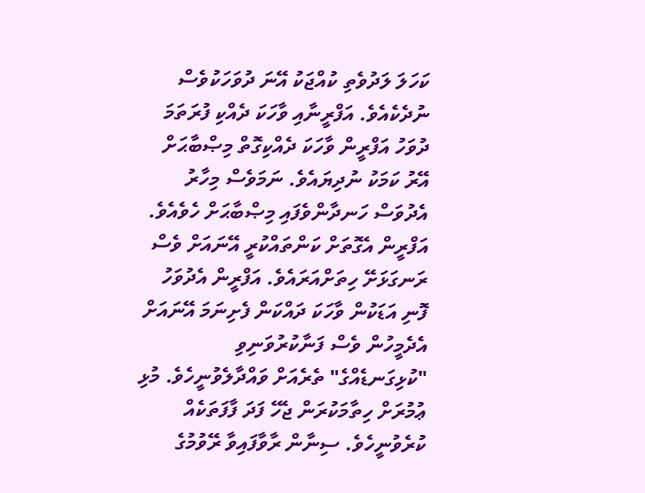ކަހަލަ ލަދުވެތި ކުއްޖަކު އޭނަ ދުވަހަކުވެސް ނުދެކެއެވެ. އަފްރީނާއި ވާހަކަ ދެއްކި ފުރަތަމަ ދުވަހު އަފްރީން ވާހަކަ ދެއްކިގޮތް މިޞްބާޙަށް އޭރު ކަމަކު ނުދިޔައެވެ. ނަމަވެސް މިހާރު އެދުވަސް ހަނދާންވެފައި މިޞްބާޙަށް ހެވެއެވެ. އަފްރީން އެގޮތަށް ކަންތައްކުރީ އޭނައަށް ވެސް ރަނގަޅަށޭ ހިތަށްއަރައެވެ. އަފްރީން އެދުވަހު ފޮނި އަޑަކުން ވާހަކަ ދައްކަން ފެށިނަމަ އޭނައަށް އެދެމީހުން ވެސް ފަނާކުރުވަނިވި "ކުޅިގަނޑެއްގެ" ތެރެއަށް ވައްދާލެވުނީހެވެ. މުޅި ޢުމުރަށް ހިތާމަކުރަން ޖެހޭ ފަދަ ފާފަތަކެއް ކުރެވުނީހެވެ. ސިނާން ރާވާފައިވާ ރޭވުމުގެ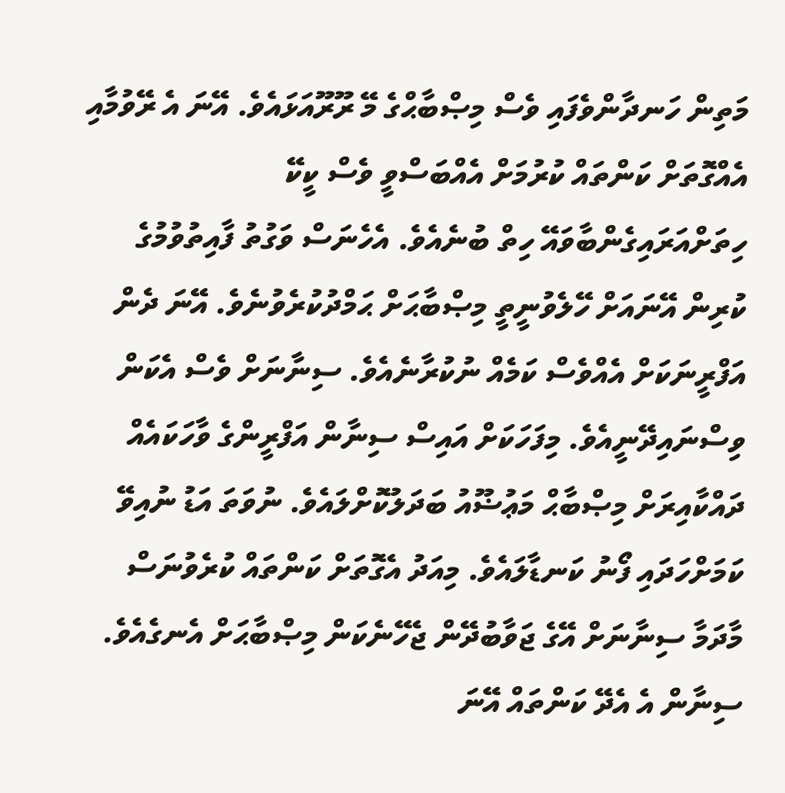މަތިން ހަނދާންވެފައި ވެސް މިޞްބާޙްގެ މޭ ރޫރޫއަޅައެވެ. އޭނަ އެ ރޭވުމާއި އެއްގޮތަށް ކަންތައް ކުރުމަށް އެއްބަސްވީ ވެސް ކީކޭ ހިތަށްއަރައިގެންބާވައޭ ހިތް ބުނެއެވެ. އެހެނަސް ވަގުތު ފާއިތުވުމުގެ ކުރިން އޭނައަށް ހޭލެވުނީތީ މިޞްބާޙަށް ޙަމްދުކުރެވުނެވެ. އޭނަ ދެން އަފްރީނަކަށް އެއްވެސް ކަމެއް ނުކުރާނެއެވެ. ސިނާނަށް ވެސް އެކަން ވިސްނައިދޭނީއެވެ. މިފަހަކަށް އައިސް ސިނާން އަފްރީންގެ ވާހަކައެއް ދައްކާއިރަށް މިޞްބާޙް މަޢުޟޫއު ބަދަލުކޮށްލައެވެ. ނުވަތަ އަޑު ނުއިވޭ ކަމަށްހަދައި ފޯނު ކަނޑާލައެވެ. މިއަދު އެގޮތަށް ކަންތައް ކުރެވުނަސް މާދަމާ ސިނާނަށް އޭގެ ޖަވާބުދޭން ޖެހޭނެކަން މިޞްބާޙަށް އެނގެއެވެ. ސިނާން އެ އެދޭ ކަންތައް އޭނަ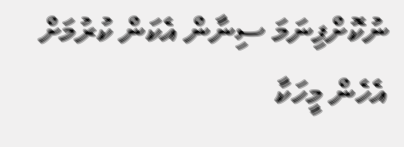ނުކޮށްފިނަމަ ސިނާން އެކަން ކުރުމަށް އެހެން މީހަކާ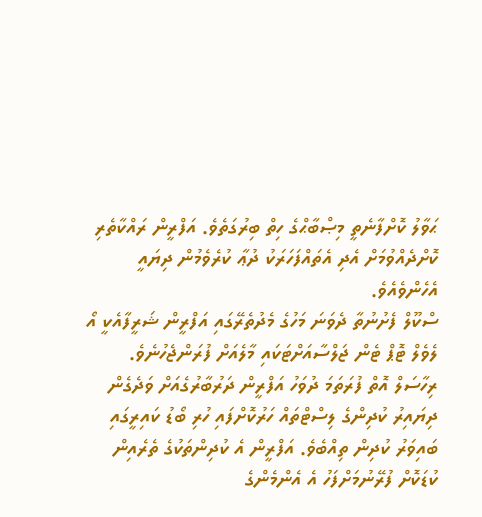ޙަވާލު ކޮށްފާނެތީ މިޞްބާޙްގެ ހިތް ބިރުގަތެވެ. އަފްރީން ރައްކާތެރި ކޮށްދެއްވުމަށް އެދި އެތައްފަހަރަކު ދުޢާ ކުރެވެމުން ދިޔައީ އެހެންވެއެވެ.
ސްކޫލް ފެށުނުތާ ދެވަނަ މަހުގެ މެދުތެރޭގައި އަފްރީން ޝަރީފާއެކީ އޯ ލެވެލް ޓޮޕް ޓެން ޖަލްސާއަށްޓަކައި މާލެއަށް ފުރަންޖެހުނެވެ. ރިހާސަލް އޮތް ފުރަތަމަ ދުވަހު އަފްރީން ދަރުބާރުގެއަށް ވަދެގެން ދިޔައިރު ކުދިންގެ ލިސްޓްތައް ހަރުކޮށްފައި ހުރި ބޯޑު ކައިރީގައި ބައިވަރު ކުދިން ތިއްބެވެ. އަފްރީން އެ ކުދިންތަކުގެ ތެރެއިން ކުޑަކޮށް ފުރޭނުމަށްފަހު އެ އެންމެންގެ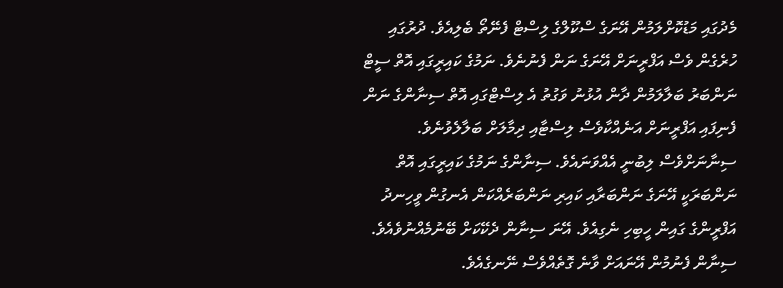މެދުގައި މަޑުކޮށްލަމުން އޭނަގެ ސްކޫލްގެ ލިސްޓް ފެނޭތޯ ބެލިއެވެ. ދުރުގައި ހުރެގެން ވެސް އަފްރީނަށް އޭނަގެ ނަން ފެނުނެވެ. ނަމުގެ ކައިރީގައި އޮތް ސީޓް ނަންބަރު ބަލާލަމުން ދާން އުޅުނު ވަގުތު އެ ލިސްޓްގައި އޮތް ސިނާންގެ ނަން ފެނިފައި އަފްރީނަށް އަނެއްކާވެސް ލިސްޓާއި ދިމާލަށް ބަލާލެވުނެވެ. ސިނާނަށްވެސް ލިބުނީ އެއްވަނައެވެ. ސިނާންގެ ނަމުގެ ކައިރީގައި އޮތް ނަންބަރަކީ އޭނަގެ ނަންބަރާއި ކައިރި ނަންބަރެއްކަން އެނގުން ވީހިނދު އަފްރީންގެ ގައިން ހީބިހި ނެގިއެވެ. އޭނަ ސިނާން ދެކޭކަށް ބޭނުމެއްނުވެއެވެ. ސިނާން ފެނުމުން އޭނައަށް ވާނެ ގޮތެއްވެސް ނޭނގެއެވެ.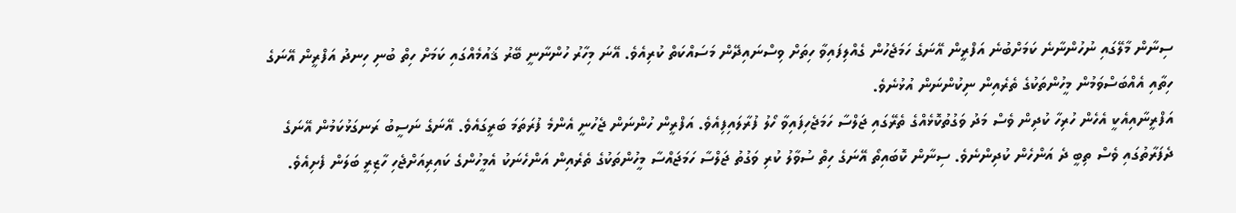ސިނާން މާލޭގައި ނުހުންނާނެ ކަމަށްބުނެ އަފްރީން އޭނަގެ ހަމަޖެހުން ގެއްލިފައިވާ ހިތަށް ވިސްނައިދޭން މަސައްކަތް ކުރިއެވެ. އޭނަ މިހާރު ހުންނާނީ ބޭރު ޤައުމެއްގައި ކަމަށް ހިތް ބުނި ހިނދު އަފްރީން އޭނަގެ ހިތާއި އެއްބަސްވަމުން މީހުންތަކުގެ ތެރެއިން ނިކުންނަން އުޅުނެވެ.
އަފްރީނާއިއެކީ އެހެން ހުރިހާ ކުދިން ވެސް މަދު ވަގުތުކޮޅެއްގެ ތެރޭގައި ޖަލްސާ ހަމަޖެހިފައިވާ ހޯލު ފުރާލައިފިއެވެ. އަފްރީން ހުންނަން ޖެހުނީ އެންމެ ފުރަތަމަ ބަރީގައެވެ. އޭނަގެ ނަސީބު ރަނގަޅުކަމުން އޭނަގެ ދެފަރާތުގައި ވެސް ތިބީ ދެ އަންހެން ކުދިންނެވެ. ސިނާން ކޮބައިތޯ އޭނަގެ ހިތް ސުވާލު ކުރި ވަގުތު ޖަލްސާ ހަމަޖައްސާ މީހުންތަކުގެ ތެރެއިން އަންހެނަކު އެމީހުންގެ ކައިރިއަށްޖެހި ހާޒިރީ ބަލަން ފެށިއެވެ.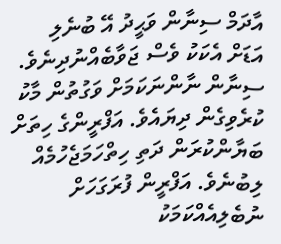އާދަމް ސިނާން ވަޙީދު އޭ ބުނެލި އަޑަށް އެކަކު ވެސް ޖަވާބެއްނުދިނެވެ. ސިނާން ނާންނަކަމަށް ވަގުތުން މާކު ކުރެވިގެން ދިޔައެވެ. އަފްރީންގެ ހިތަށް ބަޔާންކުރަން ދަތި ހިތްހަމަޖެހުމެއް ލިބުނެވެ. އަފްރީން ފުރަގަހަށް ނުބެލިއެއްކަމަކު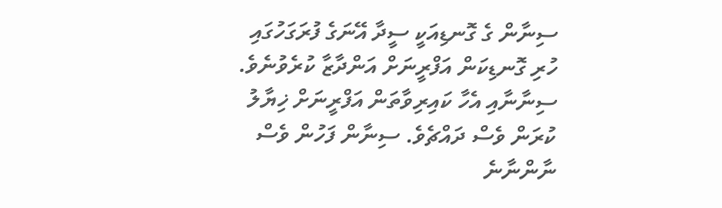ސިނާން ގެ ގޮނޑިއަކީ ސީދާ އޭނަގެ ފުރަގަހުގައި ހުރި ގޮނޑިކަން އަފްރީނަށް އަންދާޒާ ކުރެވުނެވެ. ސިނާނާއި އެހާ ކައިރިވާތަން އަފްރީނަށް ޚިޔާލު ކުރަން ވެސް ދައްޗެވެ. ސިނާން ފަހުން ވެސް ނާންނާނެ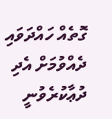ގޮތެއް ހައްދަވައި ދެއްވުމަށް އެދި ދުޢާކުރެވުނީ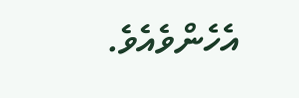އެހެންވެއެވެ.